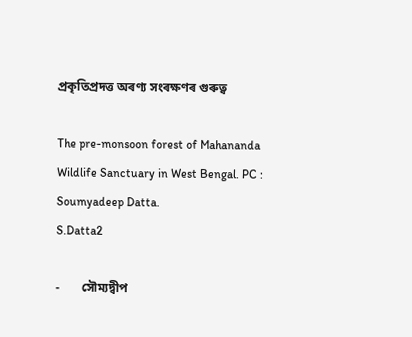প্ৰকৃতিপ্ৰদত্ত অৰণ্য সংৰক্ষণৰ গুৰুত্ব

The pre-monsoon forest of Mahananda Wildlife Sanctuary in West Bengal. PC : Soumyadeep Datta.
S.Datta2

-       সৌম্যদ্বীপ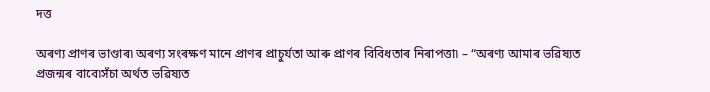দত্ত

অৰণ্য প্ৰাণৰ ভাণ্ডাৰ৷ অৰণ্য সংৰক্ষণ মানে প্ৰাণৰ প্ৰাচুৰ্যতা আৰু প্ৰাণৰ বিবিধতাৰ নিৰাপত্তা৷ – “অৰণ্য আমাৰ ভৱিষ্যত প্ৰজন্মৰ বাবে৷সঁচা অৰ্থত ভৱিষ্যত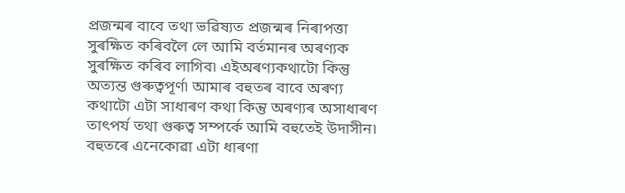প্ৰজন্মৰ বাবে তথা ভৱিষ্যত প্ৰজন্মৰ নিৰাপত্তা সুৰক্ষিত কৰিবলৈ লে আমি বৰ্তমানৰ অৰণ্যক সুৰক্ষিত কৰিব লাগিব৷ এইঅৰণ্যকথাটো কিন্তু অত্যন্ত গুৰুত্বপূৰ্ণ৷ আমাৰ বহুতৰ বাবে অৰণ্য কথাটো এটা সাধাৰণ কথা কিন্তু অৰণ্যৰ অসাধাৰণ তাৎপৰ্য তথা গুৰুত্ব সম্পৰ্কে আমি বহুতেই উদাসীন৷ বহুতৰে এনেকোৱা এটা ধাৰণা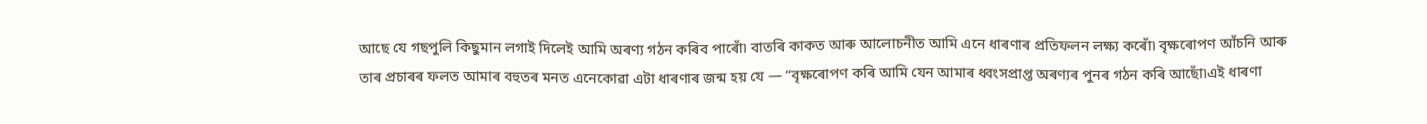আছে যে গছপুলি কিছুমান লগাই দিলেই আমি অৰণ্য গঠন কৰিব পাৰোঁ৷ বাতৰি কাকত আৰু আলোচনীত আমি এনে ধাৰণাৰ প্ৰতিফলন লক্ষ্য কৰোঁ৷ বৃক্ষৰোপণ আঁচনি আৰু তাৰ প্ৰচাৰৰ ফলত আমাৰ বহুতৰ মনত এনেকোৱা এটা ধাৰণাৰ জন্ম হয় যে — “বৃক্ষৰোপণ কৰি আমি যেন আমাৰ ধ্বংসপ্ৰাপ্ত অৰণ্যৰ পুনৰ গঠন কৰি আছোঁ৷এই ধাৰণা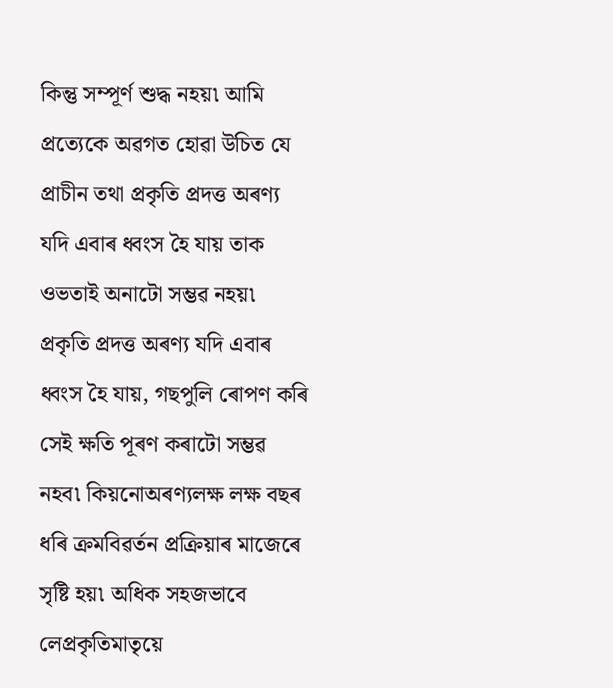কিন্তু সম্পূৰ্ণ শুদ্ধ নহয়৷ আমি প্ৰত্যেকে অৱগত হোৱা উচিত যে প্ৰাচীন তথা প্ৰকৃতি প্ৰদত্ত অৰণ্য যদি এবাৰ ধ্বংস হৈ যায় তাক ওভতাই অনাটো সম্ভৱ নহয়৷ প্ৰকৃতি প্ৰদত্ত অৰণ্য যদি এবাৰ ধ্বংস হৈ যায়, গছপুলি ৰোপণ কৰি সেই ক্ষতি পূৰণ কৰাটো সম্ভৱ নহব৷ কিয়নোঅৰণ্যলক্ষ লক্ষ বছৰ ধৰি ক্ৰমবিৱৰ্তন প্ৰক্ৰিয়াৰ মাজেৰে সৃষ্টি হয়৷ অধিক সহজভাবে লেপ্ৰকৃতিমাতৃয়ে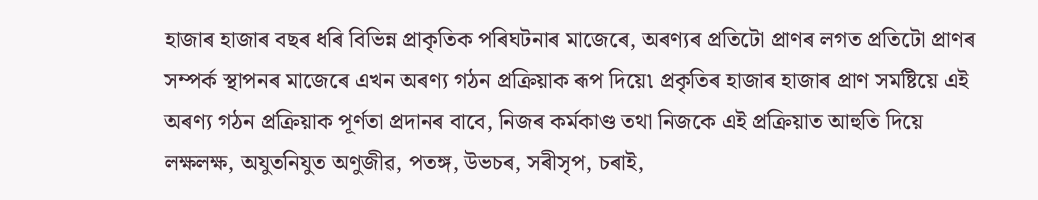হাজাৰ হাজাৰ বছৰ ধৰি বিভিন্ন প্ৰাকৃতিক পৰিঘটনাৰ মাজেৰে, অৰণ্যৰ প্ৰতিটো প্ৰাণৰ লগত প্ৰতিটো প্ৰাণৰ সম্পৰ্ক স্থাপনৰ মাজেৰে এখন অৰণ্য গঠন প্ৰক্ৰিয়াক ৰূপ দিয়ে৷ প্ৰকৃতিৰ হাজাৰ হাজাৰ প্ৰাণ সমষ্টিয়ে এই অৰণ্য গঠন প্ৰক্ৰিয়াক পূৰ্ণতা প্ৰদানৰ বাবে, নিজৰ কৰ্মকাণ্ড তথা নিজকে এই প্ৰক্ৰিয়াত আহুতি দিয়ে লক্ষলক্ষ, অযুতনিযুত অণুজীৱ, পতঙ্গ, উভচৰ, সৰীসৃপ, চৰাই,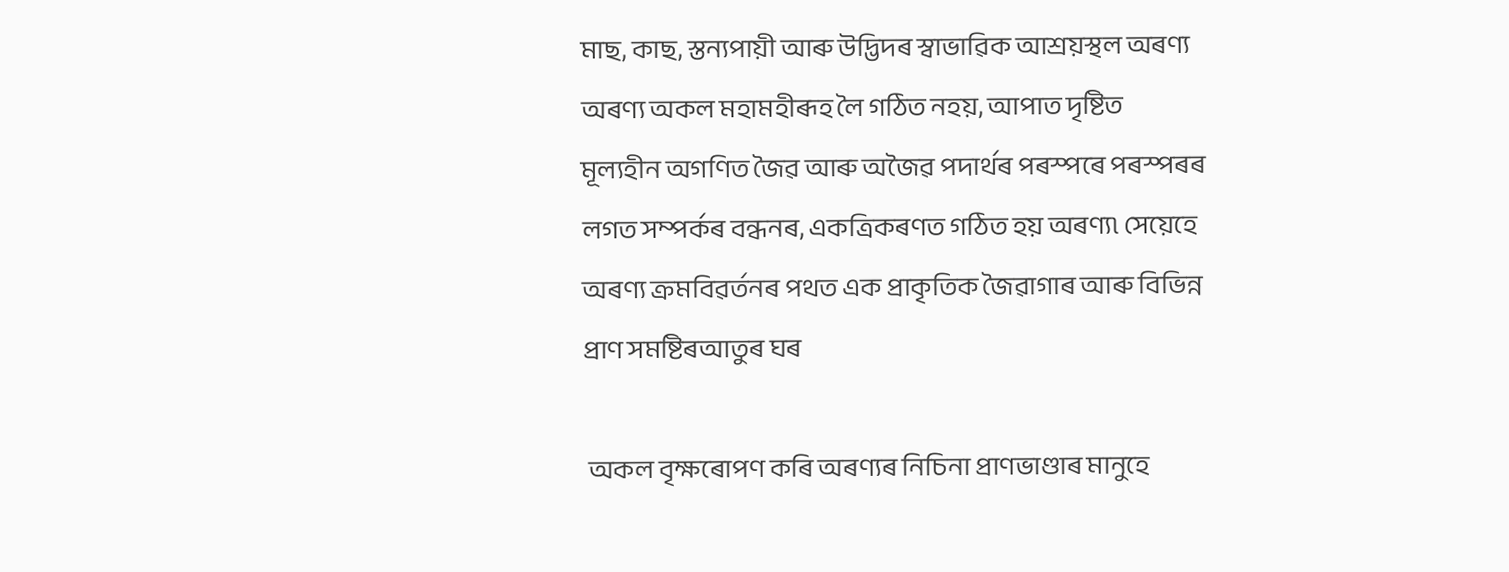মাছ, কাছ, স্তন্যপায়ী আৰু উদ্ভিদৰ স্বাভাৱিক আশ্ৰয়স্থল অৰণ্য অৰণ্য অকল মহামহীৰূহ লৈ গঠিত নহয়, আপাত দৃষ্টিত মূল্যহীন অগণিত জৈৱ আৰু অজৈৱ পদাৰ্থৰ পৰস্পৰে পৰস্পৰৰ লগত সম্পৰ্কৰ বন্ধনৰ, একত্ৰিকৰণত গঠিত হয় অৰণ্য৷ সেয়েহে অৰণ্য ক্ৰমবিৱৰ্তনৰ পথত এক প্ৰাকৃতিক জৈৱাগাৰ আৰু বিভিন্ন প্ৰাণ সমষ্টিৰআতুৰ ঘৰ

 অকল বৃক্ষৰোপণ কৰি অৰণ্যৰ নিচিনা প্ৰাণভাণ্ডাৰ মানুহে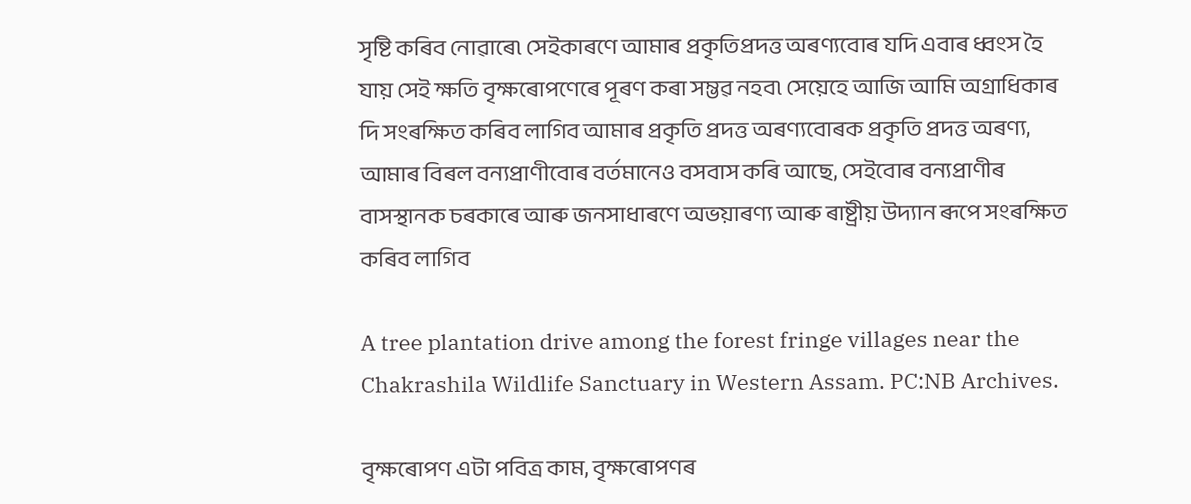সৃষ্টি কৰিব নোৱাৰে৷ সেইকাৰণে আমাৰ প্ৰকৃতিপ্ৰদত্ত অৰণ্যবোৰ যদি এবাৰ ধ্বংস হৈ যায় সেই ক্ষতি বৃক্ষৰোপণেৰে পূৰণ কৰা সম্ভৱ নহব৷ সেয়েহে আজি আমি অগ্ৰাধিকাৰ দি সংৰক্ষিত কৰিব লাগিব আমাৰ প্ৰকৃতি প্ৰদত্ত অৰণ্যবোৰক প্ৰকৃতি প্ৰদত্ত অৰণ্য, আমাৰ বিৰল বন্যপ্ৰাণীবোৰ বৰ্তমানেও বসবাস কৰি আছে, সেইবোৰ বন্যপ্ৰাণীৰ বাসস্থানক চৰকাৰে আৰু জনসাধাৰণে অভয়াৰণ্য আৰু ৰাষ্ট্ৰীয় উদ্যান ৰূপে সংৰক্ষিত কৰিব লাগিব

A tree plantation drive among the forest fringe villages near the Chakrashila Wildlife Sanctuary in Western Assam. PC:NB Archives.

বৃক্ষৰোপণ এটা পবিত্ৰ কাম, বৃক্ষৰোপণৰ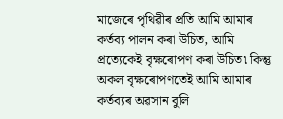মাজেৰে পৃথিৱীৰ প্ৰতি আমি আমাৰ কৰ্তব্য পালন কৰা উচিত, আমি প্ৰত্যেকেই বৃক্ষৰোপণ কৰা উচিত৷ কিন্তু অকল বৃক্ষৰোপণতেই আমি আমাৰ কৰ্তব্যৰ অৱসান বুলি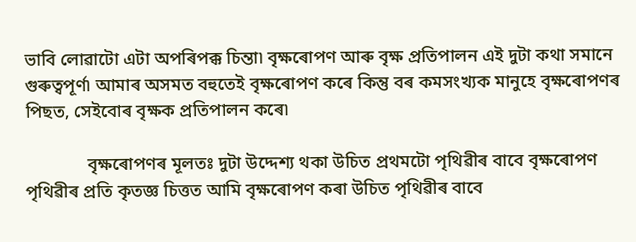ভাবি লোৱাটো এটা অপৰিপক্ক চিন্তা৷ বৃক্ষৰোপণ আৰু বৃক্ষ প্ৰতিপালন এই দুটা কথা সমানে গুৰুত্বপূৰ্ণ৷ আমাৰ অসমত বহুতেই বৃক্ষৰোপণ কৰে কিন্তু বৰ কমসংখ্যক মানুহে বৃক্ষৰোপণৰ পিছত, সেইবোৰ বৃক্ষক প্ৰতিপালন কৰে৷

              বৃক্ষৰোপণৰ মূলতঃ দুটা উদ্দেশ্য থকা উচিত প্ৰথমটো পৃথিৱীৰ বাবে বৃক্ষৰোপণ পৃথিৱীৰ প্ৰতি কৃতজ্ঞ চিত্তত আমি বৃক্ষৰোপণ কৰা উচিত পৃথিৱীৰ বাবে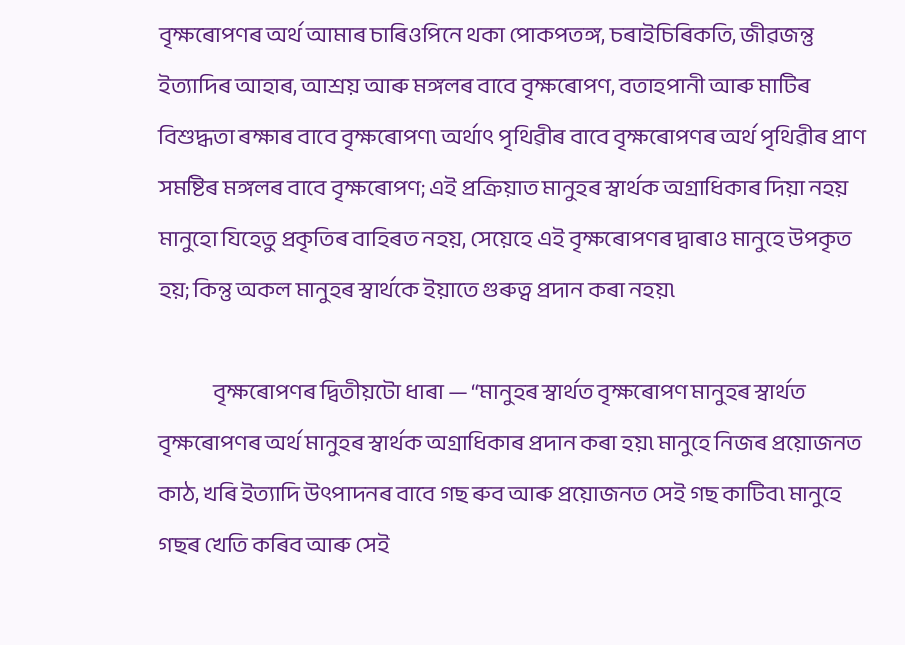বৃক্ষৰোপণৰ অৰ্থ আমাৰ চাৰিওপিনে থকা পোকপতঙ্গ, চৰাইচিৰিকতি, জীৱজন্তু ইত্যাদিৰ আহাৰ, আশ্ৰয় আৰু মঙ্গলৰ বাবে বৃক্ষৰোপণ, বতাহপানী আৰু মাটিৰ বিশুদ্ধতা ৰক্ষাৰ বাবে বৃক্ষৰোপণ৷ অৰ্থাৎ পৃথিৱীৰ বাবে বৃক্ষৰোপণৰ অৰ্থ পৃথিৱীৰ প্ৰাণ সমষ্টিৰ মঙ্গলৰ বাবে বৃক্ষৰোপণ; এই প্ৰক্ৰিয়াত মানুহৰ স্বাৰ্থক অগ্ৰাধিকাৰ দিয়া নহয় মানুহো যিহেতু প্ৰকৃতিৰ বাহিৰত নহয়, সেয়েহে এই বৃক্ষৰোপণৰ দ্বাৰাও মানুহে উপকৃত হয়; কিন্তু অকল মানুহৰ স্বাৰ্থকে ইয়াতে গুৰুত্ব প্ৰদান কৰা নহয়৷

              বৃক্ষৰোপণৰ দ্বিতীয়টো ধাৰা — “মানুহৰ স্বাৰ্থত বৃক্ষৰোপণ মানুহৰ স্বাৰ্থত বৃক্ষৰোপণৰ অৰ্থ মানুহৰ স্বাৰ্থক অগ্ৰাধিকাৰ প্ৰদান কৰা হয়৷ মানুহে নিজৰ প্ৰয়োজনত কাঠ, খৰি ইত্যাদি উৎপাদনৰ বাবে গছ ৰুব আৰু প্ৰয়োজনত সেই গছ কাটিব৷ মানুহে গছৰ খেতি কৰিব আৰু সেই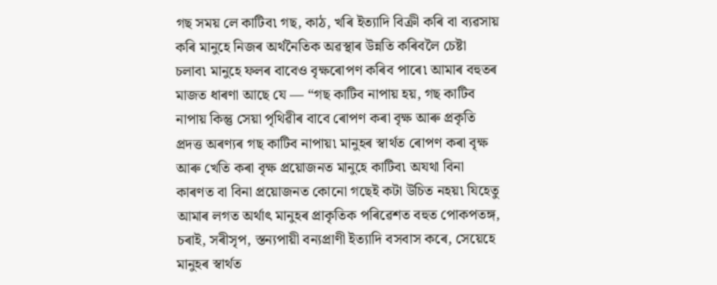গছ সময় লে কাটিব৷ গছ, কাঠ, খৰি ইত্যাদি বিক্ৰী কৰি বা ব্যৱসায় কৰি মানুহে নিজৰ অৰ্থনৈতিক অৱস্থাৰ উন্নতি কৰিবলৈ চেষ্টা চলাব৷ মানুহে ফলৰ বাবেও বৃক্ষৰোপণ কৰিব পাৰে৷ আমাৰ বহুতৰ মাজত ধাৰণা আছে যে — “গছ কাটিব নাপায় হয়, গছ কাটিব নাপায় কিন্তু সেয়া পৃথিৱীৰ বাবে ৰোপণ কৰা বৃক্ষ আৰু প্ৰকৃতি প্ৰদত্ত অৰণ্যৰ গছ কাটিব নাপায়৷ মানুহৰ স্বাৰ্থত ৰোপণ কৰা বৃক্ষ আৰু খেতি কৰা বৃক্ষ প্ৰয়োজনত মানুহে কাটিব৷ অযথা বিনা কাৰণত বা বিনা প্ৰয়োজনত কোনো গছেই কটা উচিত নহয়৷ যিহেতু আমাৰ লগত অৰ্থাৎ মানুহৰ প্ৰাকৃতিক পৰিৱেশত বহুত পোকপতঙ্গ, চৰাই, সৰীসৃপ, স্তন্যপায়ী বন্যপ্ৰাণী ইত্যাদি বসবাস কৰে, সেয়েহে মানুহৰ স্বাৰ্থত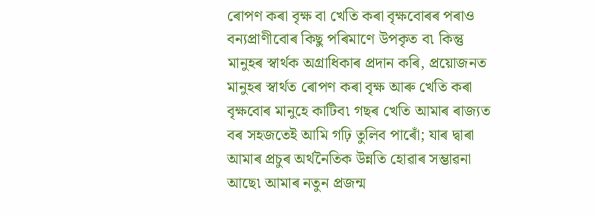ৰোপণ কৰা বৃক্ষ বা খেতি কৰা বৃক্ষবোৰৰ পৰাও বন্যপ্ৰাণীবোৰ কিছু পৰিমাণে উপকৃত ব৷ কিন্তু মানুহৰ স্বাৰ্থক অগ্ৰাধিকাৰ প্ৰদান কৰি, প্ৰয়োজনত মানুহৰ স্বাৰ্থত ৰোপণ কৰা বৃক্ষ আৰু খেতি কৰা বৃক্ষবোৰ মানুহে কাটিব৷ গছৰ খেতি আমাৰ ৰাজ্যত বৰ সহজতেই আমি গঢ়ি তুলিব পাৰোঁ; যাৰ দ্বাৰা আমাৰ প্ৰচুৰ অৰ্থনৈতিক উন্নতি হোৱাৰ সম্ভাৱনা আছে৷ আমাৰ নতুন প্ৰজন্ম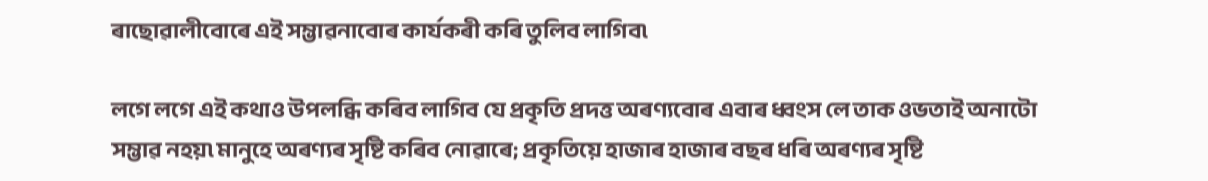ৰাছোৱালীবোৰে এই সম্ভাৱনাবোৰ কাৰ্যকৰী কৰি তুলিব লাগিব৷

লগে লগে এই কথাও উপলব্ধি কৰিব লাগিব যে প্ৰকৃতি প্ৰদত্ত অৰণ্যবোৰ এবাৰ ধ্বংস লে তাক ওভতাই অনাটো সম্ভাৱ নহয়৷ মানুহে অৰণ্যৰ সৃষ্টি কৰিব নোৱাৰে; প্ৰকৃতিয়ে হাজাৰ হাজাৰ বছৰ ধৰি অৰণ্যৰ সৃষ্টি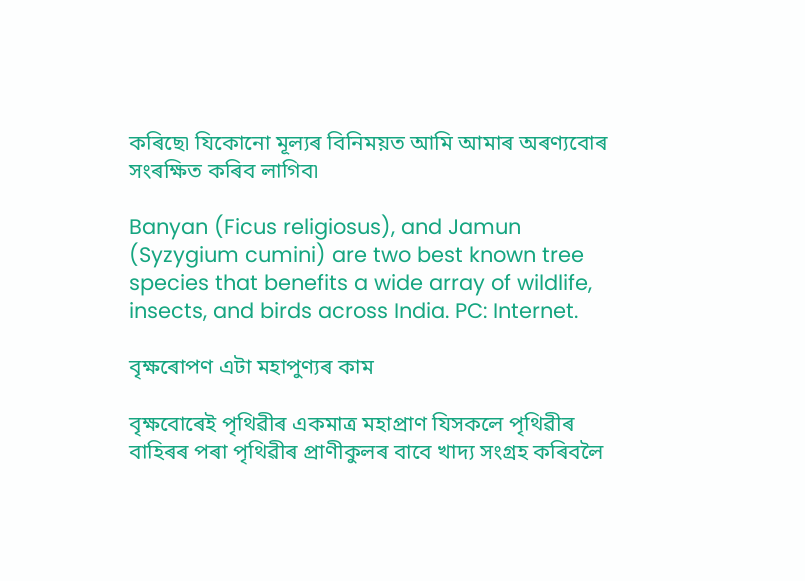কৰিছে৷ যিকোনো মূল্যৰ বিনিময়ত আমি আমাৰ অৰণ্যবোৰ সংৰক্ষিত কৰিব লাগিব৷

Banyan (Ficus religiosus), and Jamun (Syzygium cumini) are two best known tree species that benefits a wide array of wildlife, insects, and birds across India. PC: Internet.

বৃক্ষৰোপণ এটা মহাপুণ্যৰ কাম

বৃক্ষবোৰেই পৃথিৱীৰ একমাত্ৰ মহাপ্ৰাণ যিসকলে পৃথিৱীৰ বাহিৰৰ পৰা পৃথিৱীৰ প্ৰাণীকুলৰ বাবে খাদ্য সংগ্ৰহ কৰিবলৈ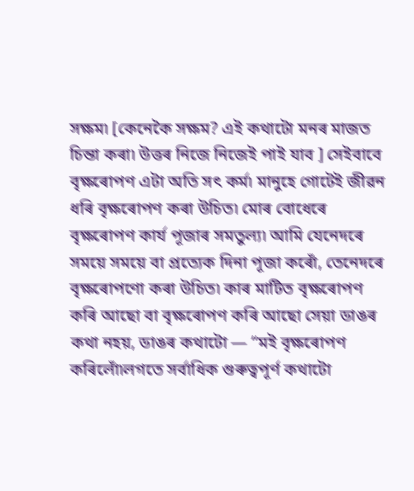সক্ষম৷ [কেনেকৈ সক্ষম? এই কথাটো মনৰ মাজত চিন্তা কৰা৷ উত্তৰ নিজে নিজেই পাই যাব ] সেইবাবে বৃক্ষৰোপণ এটা অতি সৎ কৰ্ম৷ মানুহে গোটেই জীৱন ধৰি বৃক্ষৰোপণ কৰা উচিত৷ মোৰ বোধেৰে বৃক্ষৰোপণ কাৰ্য পূজাৰ সমতুল্য৷ আমি যেনেদৰে সময়ে সময়ে বা প্ৰত্যেক দিনা পূজা কৰোঁ, তেনেদৰে বৃক্ষৰোপণো কৰা উচিত৷ কাৰ মাটিত বৃক্ষৰোপণ কৰি আছো বা বৃক্ষৰোপণ কৰি আছো সেয়া ডাঙৰ কথা নহয়, ডাঙৰ কথাটো — “মই বৃক্ষৰোপণ কৰিলোঁ৷লগতে সৰ্বাধিক গুৰুত্বপূৰ্ণ কথাটো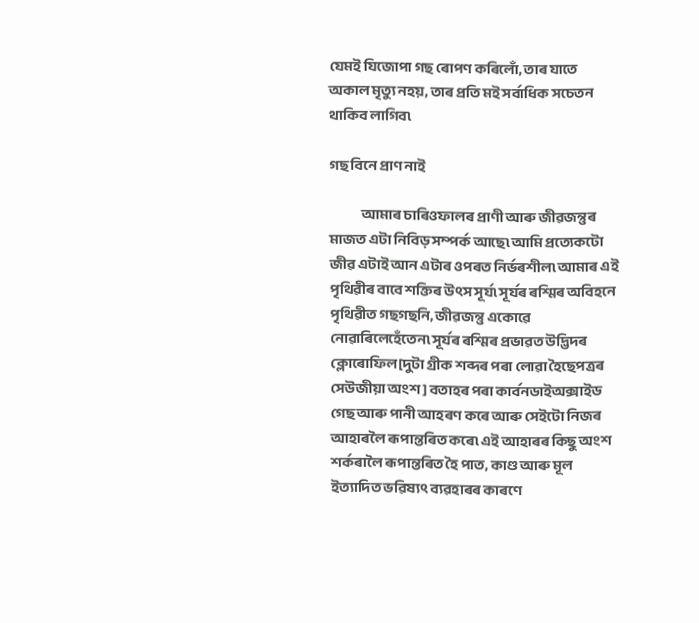যেমই যিজোপা গছ ৰোপণ কৰিলোঁ, তাৰ যাতে অকাল মৃত্যু নহয়, তাৰ প্ৰতি মই সৰ্বাধিক সচেতন থাকিব লাগিব৷

গছ বিনে প্ৰাণ নাই

              আমাৰ চাৰিওফালৰ প্ৰাণী আৰু জীৱজন্তুৰ মাজত এটা নিবিড় সম্পৰ্ক আছে৷ আমি প্ৰত্যেকটো জীৱ এটাই আন এটাৰ ওপৰত নিৰ্ভৰশীল৷ আমাৰ এই পৃথিৱীৰ বাবে শক্তিৰ উৎস সূৰ্য৷ সূৰ্যৰ ৰশ্মিৰ অবিহনে পৃথিৱীত গছগছনি, জীৱজন্তু একোৱে নোৱাৰিলেহেঁতেন৷ সূৰ্যৰ ৰশ্মিৰ প্ৰভাৱত উদ্ভিদৰ ক্লোৰোফিল[দুটা গ্ৰীক শব্দৰ পৰা লোৱা হৈছেপত্ৰৰ সেউজীয়া অংশ] বতাহৰ পৰা কাৰ্বনডাইঅক্সাইড গেছ আৰু পানী আহৰণ কৰে আৰু সেইটো নিজৰ আহাৰলৈ ৰূপান্তৰিত কৰে৷ এই আহাৰৰ কিছু অংশ শৰ্কৰালৈ ৰূপান্তৰিত হৈ পাত, কাণ্ড আৰু মূল ইত্যাদিত ভৱিষ্যৎ ব্যৱহাৰৰ কাৰণে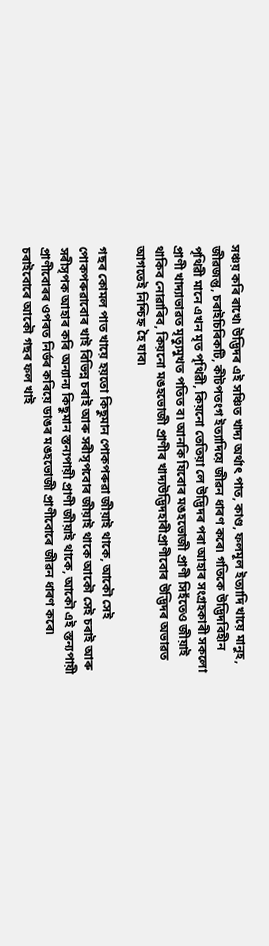সঞ্চয় কৰি ৰাখে৷ উদ্ভিদৰ এই সঞ্চিত খাদ্য অৰ্থাৎ পাত, কাণ্ড, ফলমূল ইত্যাদি খায়ে মানুহ, জীৱজন্তু, চৰাইচিৰিকটি, কীটপতংগ ইত্যাদিয়ে জীৱন ধাৰণ কৰে৷ গতিকে উদ্ভিদবিহীন পৃথিৱী মানে এখন মৃত পৃথিৱী, কিয়নো তেতিয়া লে উদ্ভিদৰ পৰা আহাৰ সংগ্ৰহকাৰী সকলো প্ৰাণী খাদ্যাভাৱত মৃত্যুমুখত পতিত ব৷ আনকি যিবোৰ মঙহভোজী প্ৰাণী সিহঁতেও জীয়াই থাকিব নোৱাৰিব, কিয়নো মঙহভোজী প্ৰাণীৰ খাদ্যউদ্ভিদহাৰীপ্ৰাণীবোৰ উদ্ভিদৰ অভাৱত আগতেই নিশ্চিহ্ন হৈ যাব৷

গছৰ কোমল পাত খায়ে হয়তো কিছুমান পোকপৰুৱা জীয়াই থাকে, আকৌ সেই পোকপৰুৱাবোৰ খাই বিভিন্ন চৰাই আৰু সৰীসৃপবোৰ জীয়াই থাকে আকৌ সেই চৰাই আৰু সৰীসৃপক আহাৰ কৰি অন্যান্য কিছুমান স্তন্যপায়ী প্ৰাণী জীয়াই থাকে, আকৌ এই স্তন্যপায়ী প্ৰাণীবোৰৰ ওপৰত নিৰ্ভৰ কৰিয়ে ডাঙৰ মঙহভোজী প্ৰাণীবোৰে জীৱন ধাৰণ কৰে৷ চৰাইবোৰে আকৌ গছৰ ফল খাই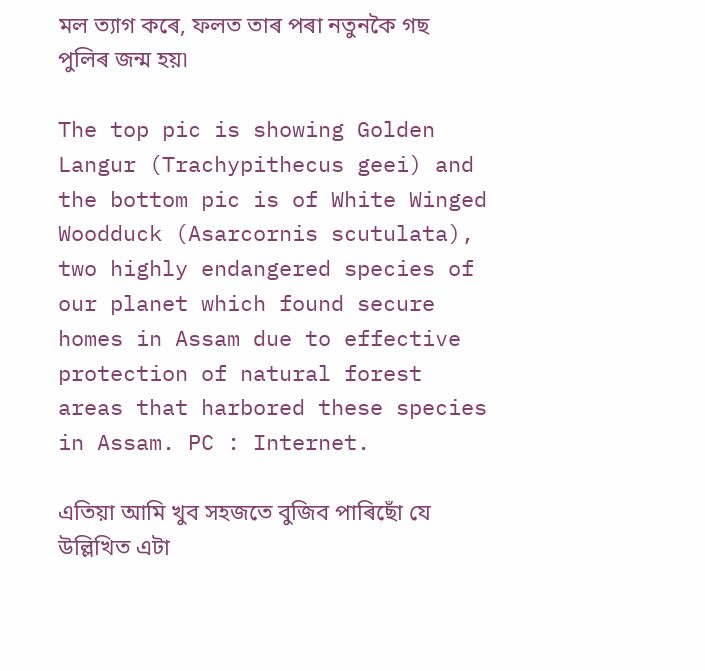মল ত্যাগ কৰে, ফলত তাৰ পৰা নতুনকৈ গছ পুলিৰ জন্ম হয়৷

The top pic is showing Golden Langur (Trachypithecus geei) and the bottom pic is of White Winged Woodduck (Asarcornis scutulata), two highly endangered species of our planet which found secure homes in Assam due to effective protection of natural forest areas that harbored these species in Assam. PC : Internet.

এতিয়া আমি খুব সহজতে বুজিব পাৰিছোঁ যে উল্লিখিত এটা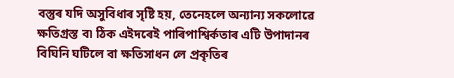বস্তুৰ যদি অসুবিধাৰ সৃষ্টি হয়, তেনেহলে অন্যান্য সকলোৱে ক্ষতিগ্ৰস্ত ব৷ ঠিক এইদৰেই পাৰিপাশ্বিৰ্কতাৰ এটি উপাদানৰ বিঘিনি ঘটিলে বা ক্ষতিসাধন লে প্ৰকৃতিৰ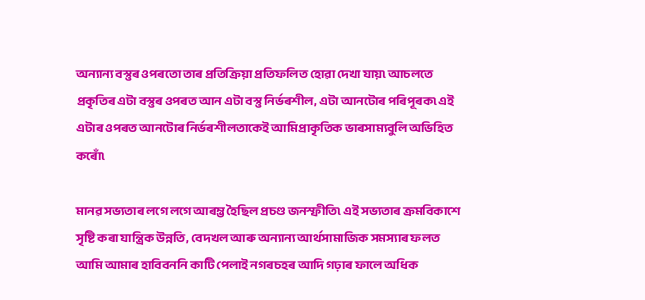অন্যান্য বস্তুৰ ওপৰতো তাৰ প্ৰতিক্ৰিয়া প্ৰতিফলিত হোৱা দেখা যায়৷ আচলতে প্ৰকৃতিৰ এটা বস্তুৰ ওপৰত আন এটা বস্তু নিৰ্ভৰশীল, এটা আনটোৰ পৰিপূৰক৷ এই এটাৰ ওপৰত আনটোৰ নিৰ্ভৰশীলতাকেই আমিপ্ৰাকৃতিক ভাৰসাম্যবুলি অভিহিত কৰোঁ৷

মানৱ সভ্যতাৰ লগে লগে আৰম্ভ হৈছিল প্ৰচণ্ড জনস্ফীতি৷ এই সভ্যতাৰ ক্ৰমবিকাশে সৃষ্টি কৰা যান্ত্ৰিক উন্নতি, বেদখল আৰু অন্যান্য আৰ্থসামাজিক সমস্যাৰ ফলত আমি আমাৰ হাবিবননি কাটি পেলাই নগৰচহৰ আদি গঢ়াৰ ফালে অধিক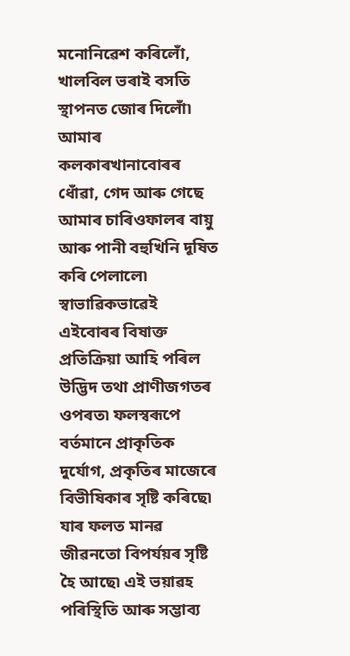মনোনিৱেশ কৰিলোঁ, খালবিল ভৰাই বসতি স্থাপনত জোৰ দিলোঁ৷ আমাৰ কলকাৰখানাবোৰৰ ধোঁৱা, গেদ আৰু গেছে আমাৰ চাৰিওফালৰ বায়ু আৰু পানী বহুখিনি দূষিত কৰি পেলালে৷ স্বাভাৱিকভাৱেই এইবোৰৰ বিষাক্ত প্ৰতিক্ৰিয়া আহি পৰিল উদ্ভিদ তথা প্ৰাণীজগতৰ ওপৰত৷ ফলস্বৰূপে বৰ্তমানে প্ৰাকৃতিক দুৰ্যোগ, প্ৰকৃতিৰ মাজেৰে বিভীষিকাৰ সৃষ্টি কৰিছে৷ যাৰ ফলত মানৱ জীৱনতো বিপৰ্যয়ৰ সৃষ্টি হৈ আছে৷ এই ভয়াৱহ পৰিস্থিতি আৰু সম্ভাব্য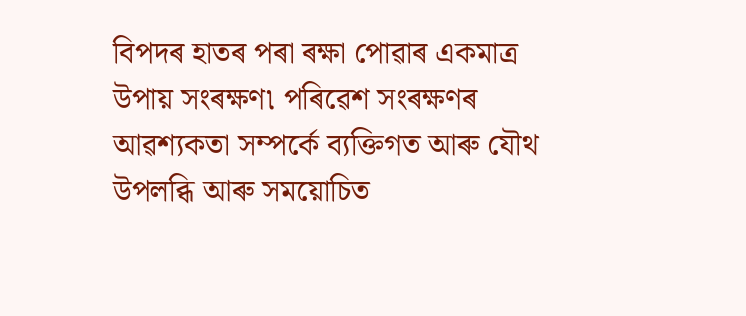বিপদৰ হাতৰ পৰা ৰক্ষা পোৱাৰ একমাত্ৰ উপায় সংৰক্ষণ৷ পৰিৱেশ সংৰক্ষণৰ আৱশ্যকতা সম্পৰ্কে ব্যক্তিগত আৰু যৌথ উপলব্ধি আৰু সময়োচিত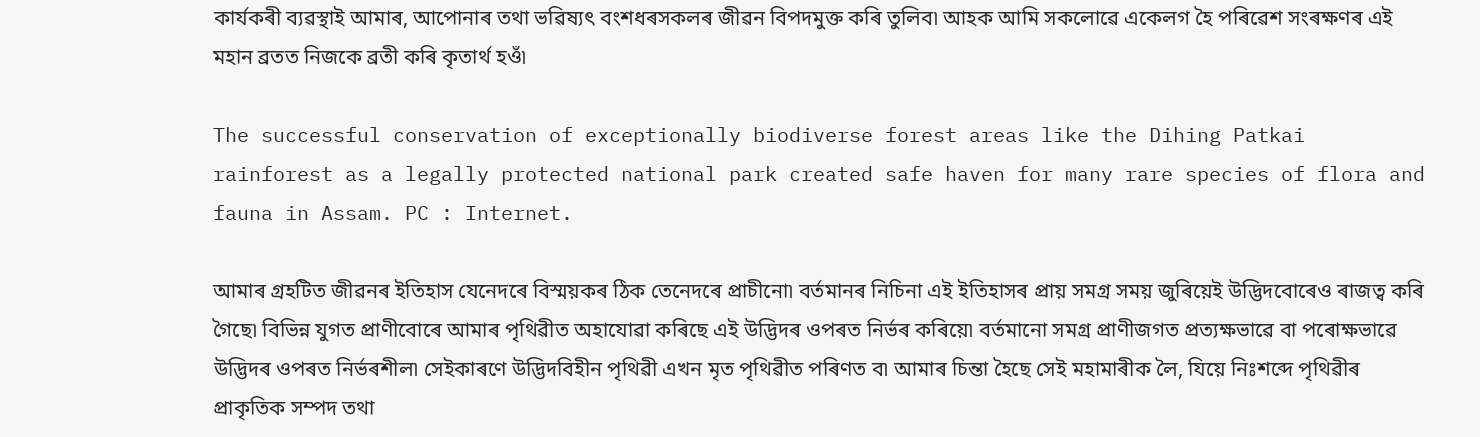কাৰ্যকৰী ব্যৱস্থাই আমাৰ, আপোনাৰ তথা ভৱিষ্যৎ বংশধৰসকলৰ জীৱন বিপদমুক্ত কৰি তুলিব৷ আহক আমি সকলোৱে একেলগ হৈ পৰিৱেশ সংৰক্ষণৰ এই মহান ব্ৰতত নিজকে ব্ৰতী কৰি কৃতাৰ্থ হওঁ৷

The successful conservation of exceptionally biodiverse forest areas like the Dihing Patkai rainforest as a legally protected national park created safe haven for many rare species of flora and fauna in Assam. PC : Internet.

আমাৰ গ্ৰহটিত জীৱনৰ ইতিহাস যেনেদৰে বিস্ময়কৰ ঠিক তেনেদৰে প্ৰাচীনো৷ বৰ্তমানৰ নিচিনা এই ইতিহাসৰ প্ৰায় সমগ্ৰ সময় জুৰিয়েই উদ্ভিদবোৰেও ৰাজত্ব কৰি গৈছে৷ বিভিন্ন যুগত প্ৰাণীবোৰে আমাৰ পৃথিৱীত অহাযোৱা কৰিছে এই উদ্ভিদৰ ওপৰত নিৰ্ভৰ কৰিয়ে৷ বৰ্তমানো সমগ্ৰ প্ৰাণীজগত প্ৰত্যক্ষভাৱে বা পৰোক্ষভাৱে উদ্ভিদৰ ওপৰত নিৰ্ভৰশীল৷ সেইকাৰণে উদ্ভিদবিহীন পৃথিৱী এখন মৃত পৃথিৱীত পৰিণত ব৷ আমাৰ চিন্তা হৈছে সেই মহামাৰীক লৈ, যিয়ে নিঃশব্দে পৃথিৱীৰ প্ৰাকৃতিক সম্পদ তথা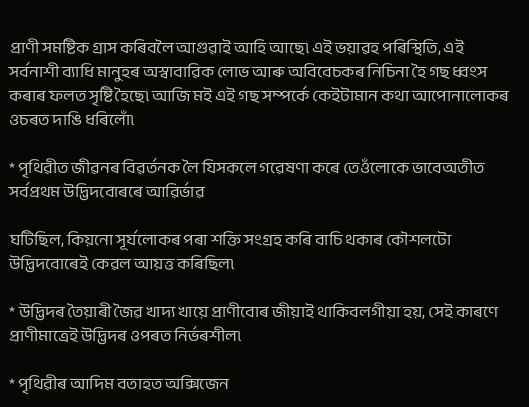প্ৰাণী সমষ্টিক গ্ৰাস কৰিবলৈ আগুৱাই আহি আছে৷ এই ভয়াৱহ পৰিস্থিতি, এই সৰ্বনাশী ব্যাধি মানুহৰ অস্বাবাৱিক লোভ আৰু অবিবেচকৰ নিচিনা হৈ গছ ধ্বংস কৰাৰ ফলত সৃষ্টি হৈছে৷ আজি মই এই গছ সম্পৰ্কে কেইটামান কথা আপোনালোকৰ ওচৰত দাঙি ধৰিলোঁ৷

* পৃথিৱীত জীৱনৰ বিৱৰ্তনক লৈ যিসকলে গৱেষণা কৰে তেওঁলোকে ভাবেঅতীত সৰ্বপ্ৰথম উদ্ভিদবোৰৰে আৱিৰ্ভাৱ

ঘটিছিল, কিয়নো সূৰ্যলোকৰ পৰা শক্তি সংগ্ৰহ কৰি বাচি থকাৰ কৌশলটো উদ্ভিদবোৰেই কেৱল আয়ত্ত কৰিছিল৷

* উদ্ভিদৰ তৈয়াৰী জৈৱ খাদ্য খায়ে প্ৰাণীবোৰ জীয়াই থাকিবলগীয়া হয়, সেই কাৰণে প্ৰাণীমাত্ৰেই উদ্ভিদৰ ওপৰত নিৰ্ভৰশীল৷

* পৃথিৱীৰ আদিম বতাহত অক্সিজেন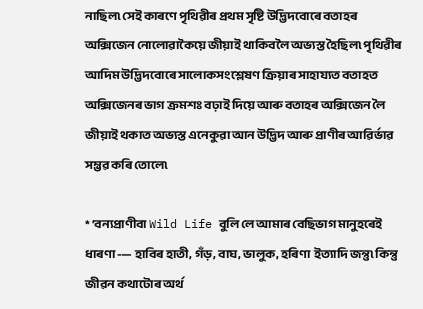নাছিল৷ সেই কাৰণে পৃথিৱীৰ প্ৰথম সৃষ্টি উদ্ভিদবোৰে বতাহৰ অক্সিজেন নোলোৱাকৈয়ে জীয়াই থাকিবলৈ অভ্যস্ত হৈছিল৷ পৃথিৱীৰ আদিম উদ্ভিদবোৰে সালোকসংশ্লেষণ ক্ৰিয়াৰ সাহায্যত বতাহত অক্সিজেনৰ ভাগ ক্ৰমশঃ বঢ়াই দিয়ে আৰু বতাহৰ অক্সিজেন লৈ জীয়াই থকাত অভ্যস্ত এনেকুৱা আন উদ্ভিদ আৰু প্ৰাণীৰ আৱিৰ্ভাৱ সম্ভৱ কৰি তোলে৷

* ‘বন্যপ্ৰাণীবা Wild Life বুলি লে আমাৰ বেছিভাগ মানুহৰেই ধাৰণা -— হাবিৰ হাতী, গঁড়, বাঘ, ভালুক, হৰিণা  ইত্যাদি জন্তু৷ কিন্তু জীৱন কথাটোৰ অৰ্থ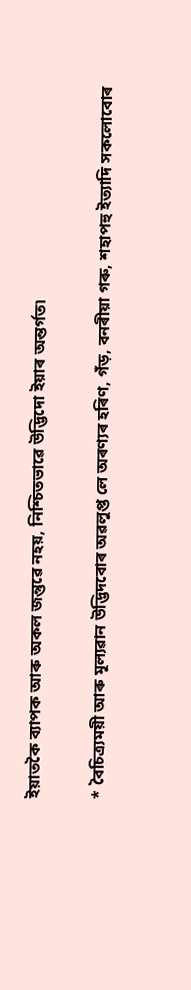ইয়াতকৈ ব্যাপক আৰু অকল জন্তুৱে নহয়, নিশ্চিতভাৱে উদ্ভিদো ইয়াৰ অন্তৰ্গত৷

* বৈচিত্ৰ্যময়ী আৰু মূল্যৱান উদ্ভিদবোৰ অৱলুপ্ত লে অৰণ্যৰ হৰিণ, গঁড়, বনৰীয়া গৰু, শহাপহু ইত্যাদি সকলোবোৰ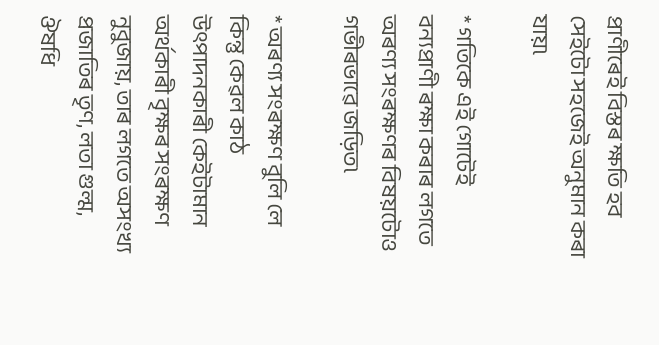প্ৰাণীৰেই বিস্তৰ ক্ষতি হব সেইটো সহজেই অনুমান কৰা যায়৷

* গতিকে এই গোটেই বন্যপ্ৰাণী ৰক্ষা কৰাৰ লগতে অৰণ্য সংৰক্ষণৰ বিষয়টোও গভীৰভাৱে জড়িত৷

* অৰণ্য সংৰক্ষণ বুলি লে কিন্তু কেৱল কাঠ উৎপাদনকাৰী কেইটামান অৰ্থকাৰী বৃক্ষৰ সংৰক্ষণ নুবুজায়, তাৰ লগতে অসংখ্য প্ৰজাতিৰ তৃণ, লতা গুল্ম, ঔষধি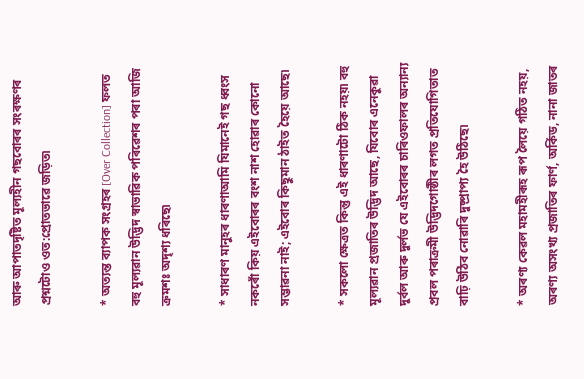আৰু আপাতদৃষ্টিত মূল্যহীন গছবোৰৰ সংৰক্ষণৰ প্ৰশ্নটোও ওত:প্ৰোতভাৱে জড়িত৷

* অত্যন্ত ব্যাপক সংগ্ৰহৰ [Over Collection] ফলত বহু মূল্যৱান উদ্ভিদ স্বাভাৱিক পৰিৱেশৰ পৰা আজি ক্ৰমশঃ অদৃশ্য ধৰিছে৷

* সাধাৰণ মানুহৰ ধাৰণাআমি যিমানেই গছ ধ্বংস নকৰোঁ কিয় এইবোৰৰ বংশ নাশ হোৱাৰ কোনো সম্ভাৱনা নাই; এইবোৰ কিছুমান ঠাইত হৈয়ে আছে৷

* সকলো ক্ষেত্ৰত কিন্তু এই ধাৰণাটো ঠিক নহয়৷ বহু মূল্যৱান প্ৰজাতিৰ উদ্ভিদ আছে, যিবোৰ এনেকুৱা দুৰ্বল আৰু দুৰ্লভ যে এইবোৰৰ চাৰিওফালৰ অন্যান্য প্ৰবল পৰাক্ৰমী উদ্ভিদগোষ্ঠীৰ লগত প্ৰতিযোগিতাত বাঢ়ি উঠিব নোৱাৰি দুষ্প্ৰাপ্য হৈ উঠিছে৷

* অৰণ্য কেৱল মহামহীৰূহ ৰূপ লৈয়ে গঠিত নহয়, অৰণ্য অসংখ্য প্ৰজাতিৰ ফাৰ্ণ, অৰ্কিড, নানা জাতৰ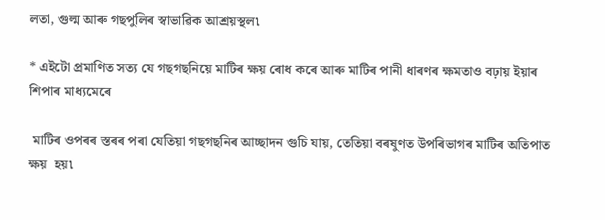লতা, গুল্ম আৰু গছপুলিৰ স্বাভাৱিক আশ্ৰয়স্থল৷

* এইটো প্ৰমাণিত সত্য যে গছগছনিয়ে মাটিৰ ক্ষয় ৰোধ কৰে আৰু মাটিৰ পানী ধাৰণৰ ক্ষমতাও বঢ়ায় ইয়াৰ শিপাৰ মাধ্যমেৰে

 মাটিৰ ওপৰৰ স্তৰৰ পৰা যেতিয়া গছগছনিৰ আচ্ছাদন গুচি যায়, তেতিয়া বৰষুণত উপৰিভাগৰ মাটিৰ অতিপাত ক্ষয়  হয়৷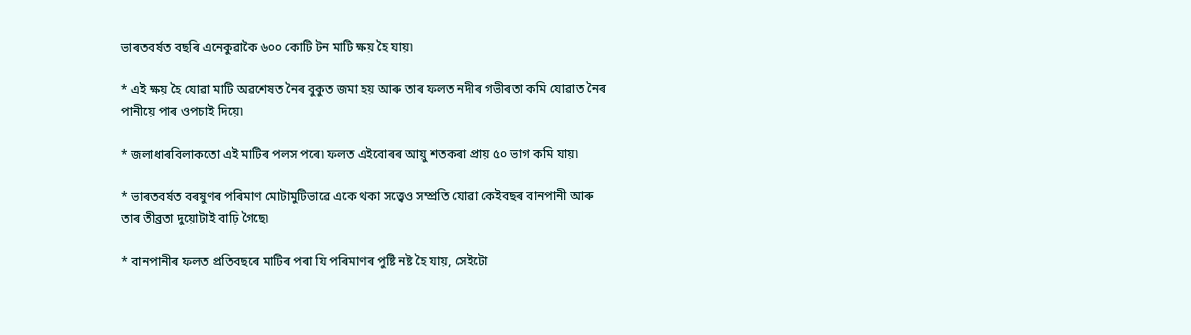ভাৰতবৰ্ষত বছৰি এনেকুৱাকৈ ৬০০ কোটি টন মাটি ক্ষয় হৈ যায়৷

* এই ক্ষয় হৈ যোৱা মাটি অৱশেষত নৈৰ বুকুত জমা হয় আৰু তাৰ ফলত নদীৰ গভীৰতা কমি যোৱাত নৈৰ পানীয়ে পাৰ ওপচাই দিয়ে৷

* জলাধাৰবিলাকতো এই মাটিৰ পলস পৰে৷ ফলত এইবোৰৰ আয়ু শতকৰা প্ৰায় ৫০ ভাগ কমি যায়৷

* ভাৰতবৰ্ষত বৰষুণৰ পৰিমাণ মোটামুটিভাৱে একে থকা সত্ত্বেও সম্প্ৰতি যোৱা কেইবছৰ বানপানী আৰু তাৰ তীব্ৰতা দুয়োটাই বাঢ়ি গৈছে৷

* বানপানীৰ ফলত প্ৰতিবছৰে মাটিৰ পৰা যি পৰিমাণৰ পুষ্টি নষ্ট হৈ যায়, সেইটো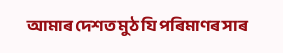আমাৰ দেশত মুঠ যি পৰিমাণৰ সাৰ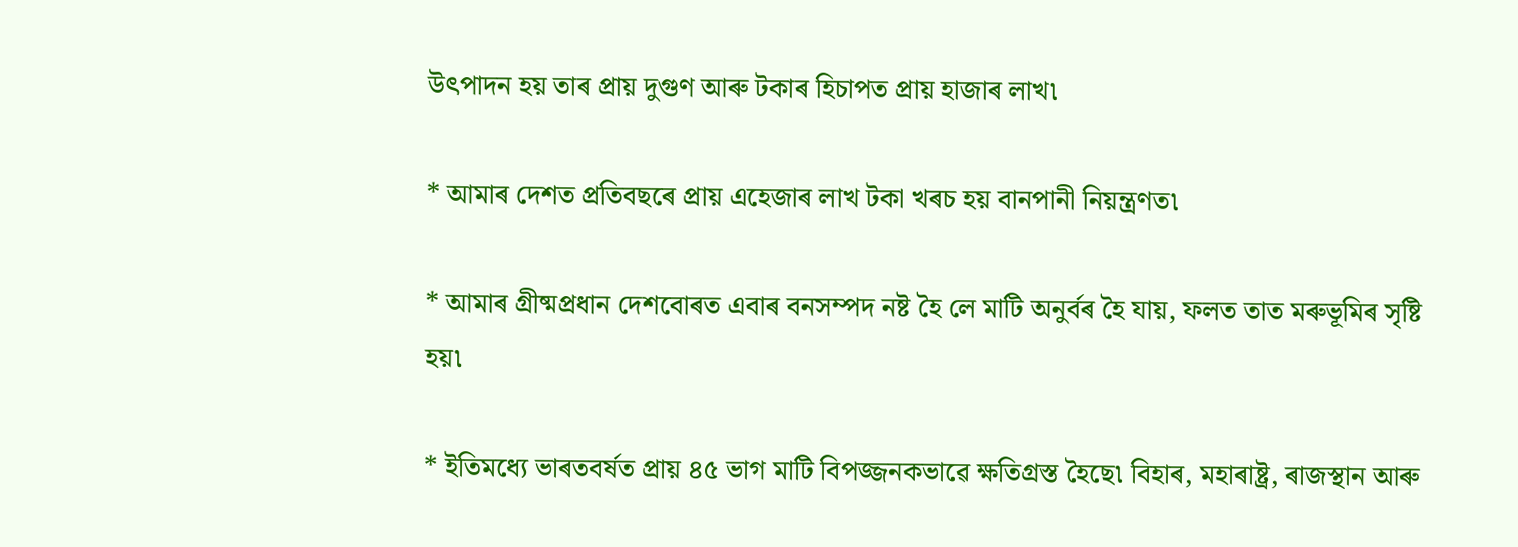উৎপাদন হয় তাৰ প্ৰায় দুগুণ আৰু টকাৰ হিচাপত প্ৰায় হাজাৰ লাখ৷

* আমাৰ দেশত প্ৰতিবছৰে প্ৰায় এহেজাৰ লাখ টকা খৰচ হয় বানপানী নিয়ন্ত্ৰণত৷

* আমাৰ গ্ৰীষ্মপ্ৰধান দেশবোৰত এবাৰ বনসম্পদ নষ্ট হৈ লে মাটি অনুৰ্বৰ হৈ যায়, ফলত তাত মৰুভূমিৰ সৃষ্টি হয়৷

* ইতিমধ্যে ভাৰতবৰ্ষত প্ৰায় ৪৫ ভাগ মাটি বিপজ্জনকভাৱে ক্ষতিগ্ৰস্ত হৈছে৷ বিহাৰ, মহাৰাষ্ট্ৰ, ৰাজস্থান আৰু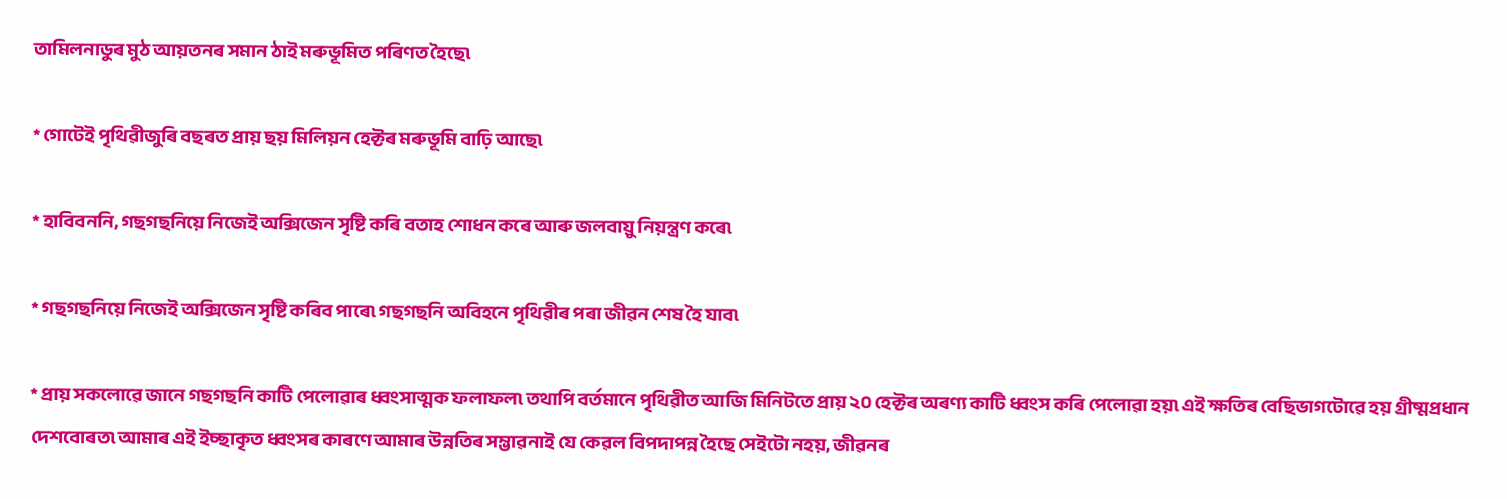তামিলনাডুৰ মুঠ আয়তনৰ সমান ঠাই মৰুভূমিত পৰিণত হৈছে৷

* গোটেই পৃথিৱীজুৰি বছৰত প্ৰায় ছয় মিলিয়ন হেক্টৰ মৰুভূমি বাঢ়ি আছে৷

* হাবিবননি, গছগছনিয়ে নিজেই অক্সিজেন সৃষ্টি কৰি বতাহ শোধন কৰে আৰু জলবায়ু নিয়ন্ত্ৰণ কৰে৷

* গছগছনিয়ে নিজেই অক্সিজেন সৃষ্টি কৰিব পাৰে৷ গছগছনি অবিহনে পৃথিৱীৰ পৰা জীৱন শেষ হৈ যাব৷

* প্ৰায় সকলোৱে জানে গছগছনি কাটি পেলোৱাৰ ধ্বংসাত্মক ফলাফল৷ তথাপি বৰ্তমানে পৃথিৱীত আজি মিনিটতে প্ৰায় ২০ হেক্টৰ অৰণ্য কাটি ধ্বংস কৰি পেলোৱা হয়৷ এই ক্ষতিৰ বেছিভাগটোৱে হয় গ্ৰীষ্মপ্ৰধান দেশবোৰত৷ আমাৰ এই ইচ্ছাকৃত ধ্বংসৰ কাৰণে আমাৰ উন্নতিৰ সম্ভাৱনাই যে কেৱল বিপদাপন্ন হৈছে সেইটো নহয়, জীৱনৰ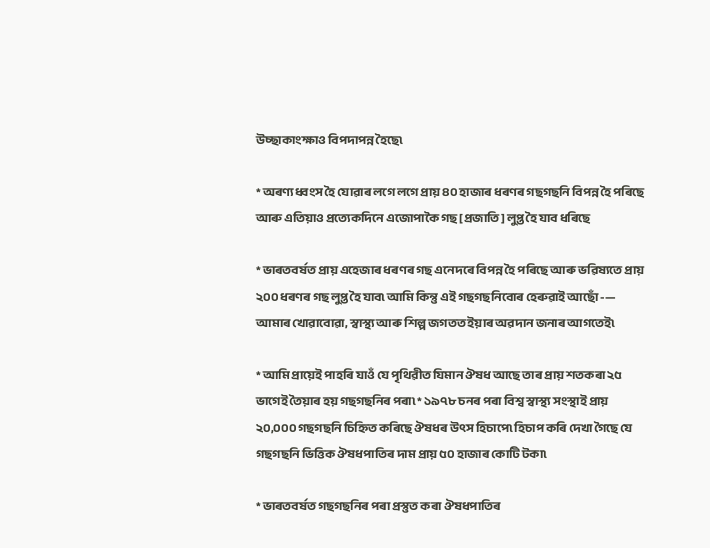উচ্ছাকাংক্ষাও বিপদাপন্ন হৈছে৷

* অৰণ্য ধ্বংস হৈ যোৱাৰ লগে লগে প্ৰায় ৪০ হাজাৰ ধৰণৰ গছগছনি বিপন্ন হৈ পৰিছে আৰু এতিয়াও প্ৰত্যেকদিনে এজোপাকৈ গছ [প্ৰজাতি] লুপ্ত হৈ যাব ধৰিছে

* ভাৰতবৰ্ষত প্ৰায় এহেজাৰ ধৰণৰ গছ এনেদৰে বিপন্ন হৈ পৰিছে আৰু ভৱিষ্যতে প্ৰায় ২০০ ধৰণৰ গছ লুপ্ত হৈ যাব৷ আমি কিন্তু এই গছগছনিবোৰ হেৰুৱাই আছোঁ -— আমাৰ খোৱাবোৱা, স্বাস্থ্য আৰু শিল্প জগতত ইয়াৰ অৱদান জনাৰ আগতেই৷

* আমি প্ৰায়েই পাহৰি যাওঁ যে পৃথিৱীত যিমান ঔষধ আছে তাৰ প্ৰায় শতকৰা ২৫ ভাগেই তৈয়াৰ হয় গছগছনিৰ পৰা৷ * ১৯৭৮ চনৰ পৰা বিশ্ব স্বাস্থ্য সংস্থাই প্ৰায় ২০,০০০ গছগছনি চিহ্নিত কৰিছে ঔষধৰ উৎস হিচাপে৷ হিচাপ কৰি দেখা গৈছে যে গছগছনি ভিত্তিক ঔষধপাতিৰ দাম প্ৰায় ৫০ হাজাৰ কোটি টকা৷

* ভাৰতবৰ্ষত গছগছনিৰ পৰা প্ৰস্তুত কৰা ঔষধপাতিৰ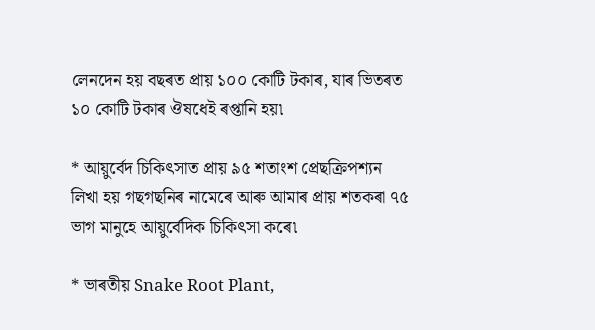লেনদেন হয় বছৰত প্ৰায় ১০০ কোটি টকাৰ, যাৰ ভিতৰত ১০ কোটি টকাৰ ঔষধেই ৰপ্তানি হয়৷

* আয়ুৰ্বেদ চিকিৎসাত প্ৰায় ৯৫ শতাংশ প্ৰেছক্ৰিপশ্যন লিখা হয় গছগছনিৰ নামেৰে আৰু আমাৰ প্ৰায় শতকৰা ৭৫ ভাগ মানুহে আয়ুৰ্বেদিক চিকিৎসা কৰে৷

* ভাৰতীয় Snake Root Plant,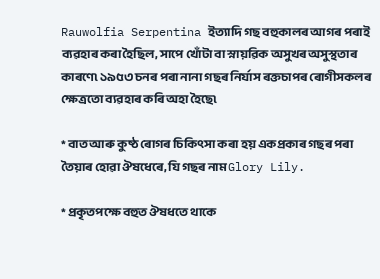Rauwolfia Serpentina ইত্যাদি গছ বহুকালৰ আগৰ পৰাই ব্যৱহাৰ কৰা হৈছিল, সাপে খোঁটা বা স্নায়ৱিক অসুখৰ অসুস্থতাৰ কাৰণে৷ ১৯৫৩ চনৰ পৰা নানা গছৰ নিৰ্যাস ৰক্তচাপৰ ৰোগীসকলৰ ক্ষেত্ৰতো ব্যৱহাৰ কৰি অহা হৈছে৷

* বাত আৰু কুষ্ঠ ৰোগৰ চিকিৎসা কৰা হয় একপ্ৰকাৰ গছৰ পৰা তৈয়াৰ হোৱা ঔষধেৰে, যি গছৰ নাম Glory Lily.

* প্ৰকৃতপক্ষে বহুত ঔষধতে থাকে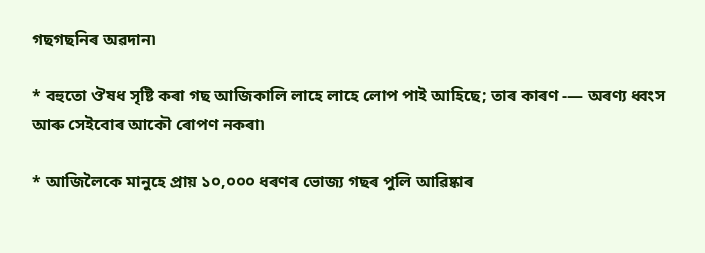গছগছনিৰ অৱদান৷

* বহুতো ঔষধ সৃষ্টি কৰা গছ আজিকালি লাহে লাহে লোপ পাই আহিছে; তাৰ কাৰণ -— অৰণ্য ধ্বংস আৰু সেইবোৰ আকৌ ৰোপণ নকৰা৷

* আজিলৈকে মানুহে প্ৰায় ১০,০০০ ধৰণৰ ভোজ্য গছৰ পুলি আৱিষ্কাৰ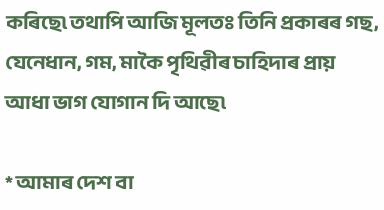কৰিছে৷ তথাপি আজি মূলতঃ তিনি প্ৰকাৰৰ গছ, যেনেধান, গম, মাকৈ পৃথিৱীৰ চাহিদাৰ প্ৰায় আধা ভাগ যোগান দি আছে৷

* আমাৰ দেশ বা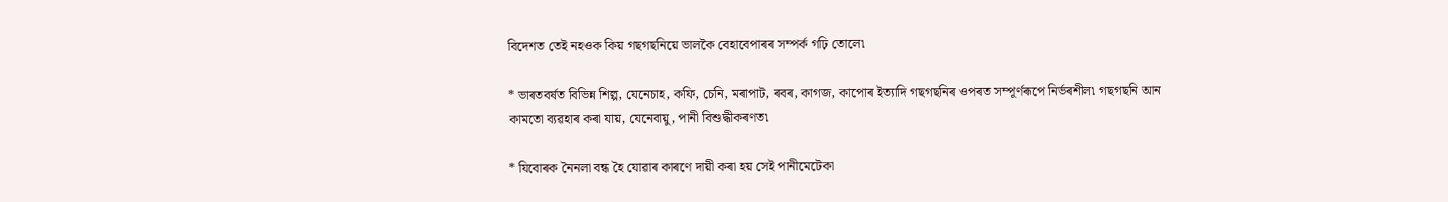বিদেশত তেই নহওক কিয় গছগছনিয়ে ভালকৈ বেহাবেপাৰৰ সম্পৰ্ক গঢ়ি তোলে৷

* ভাৰতবৰ্ষত বিভিন্ন শিল্প, যেনেচাহ, কফি, চেনি, মৰাপাট, ৰবৰ, কাগজ, কাপোৰ ইত্যাদি গছগছনিৰ ওপৰত সম্পূৰ্ণৰূপে নিৰ্ভৰশীল৷ গছগছনি আন কামতো ব্যৱহাৰ কৰা যায়, যেনেবায়ু, পানী বিশুদ্ধীকৰণত৷

* যিবোৰক নৈনলা বন্ধ হৈ যোৱাৰ কাৰণে দায়ী কৰা হয় সেই পানীমেটেকা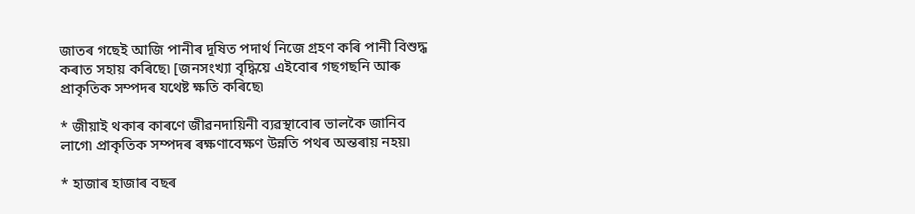জাতৰ গছেই আজি পানীৰ দূষিত পদাৰ্থ নিজে গ্ৰহণ কৰি পানী বিশুদ্ধ কৰাত সহায় কৰিছে৷ [জনসংখ্যা বৃদ্ধিয়ে এইবোৰ গছগছনি আৰু প্ৰাকৃতিক সম্পদৰ যথেষ্ট ক্ষতি কৰিছে৷

* জীয়াই থকাৰ কাৰণে জীৱনদায়িনী ব্যৱস্থাবোৰ ভালকৈ জানিব লাগে৷ প্ৰাকৃতিক সম্পদৰ ৰক্ষণাবেক্ষণ উন্নতি পথৰ অন্তৰায় নহয়৷

* হাজাৰ হাজাৰ বছৰ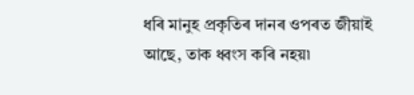ধৰি মানুহ প্ৰকৃতিৰ দানৰ ওপৰত জীয়াই আছে, তাক ধ্বংস কৰি নহয়৷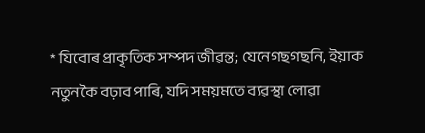* যিবোৰ প্ৰাকৃতিক সম্পদ জীৱন্ত; যেনেগছগছনি, ইয়াক নতুনকৈ বঢ়াব পাৰি, যদি সময়মতে ব্যৱস্থা লোৱা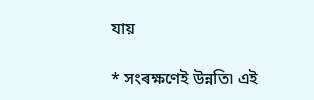যায়

* সংৰক্ষণেই উন্নতি৷ এই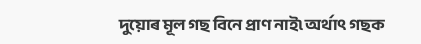দুয়োৰ মূল গছ বিনে প্ৰাণ নাই৷ অৰ্থাৎ গছক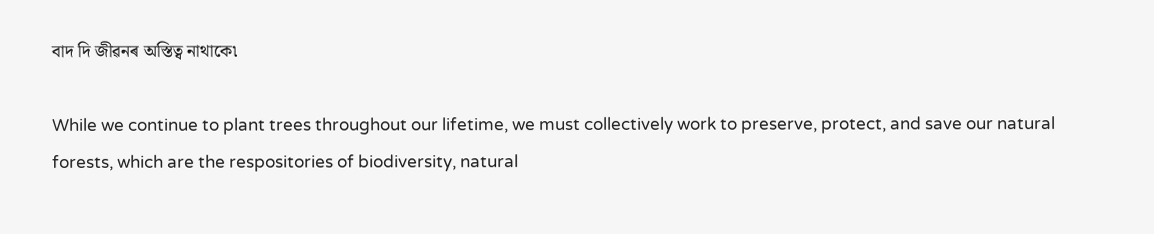বাদ দি জীৱনৰ অস্তিত্ব নাথাকে৷

While we continue to plant trees throughout our lifetime, we must collectively work to preserve, protect, and save our natural forests, which are the respositories of biodiversity, natural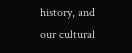history, and our cultural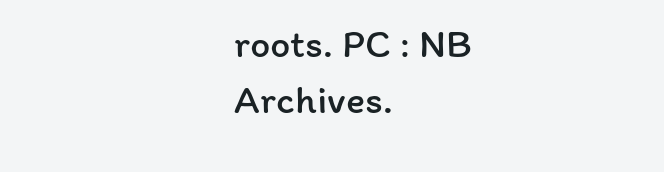roots. PC : NB Archives.